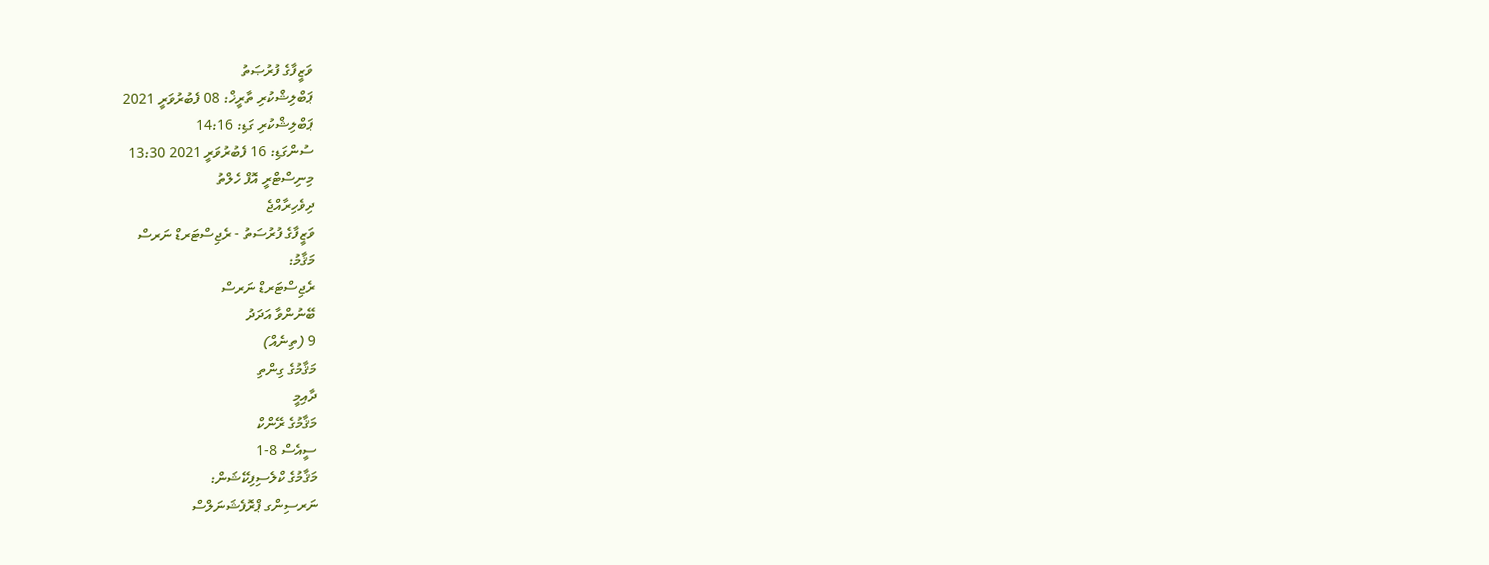ވަޒީފާގެ ފުރުޞަތު
ޕަބްލިޝްކުރި ތާރީޚް: 08 ފެބުރުވަރީ 2021
ޕަބްލިޝްކުރި ގަޑި: 14:16
ސުންގަޑި: 16 ފެބުރުވަރީ 2021 13:30
މިނިސްޓްރީ އޮފް ހެލްތު
ދިވެހިރާއްޖެ
ވަޒީފާގެ ފުރުސަތު - ރެޖިސްޓަރޑް ނަރސް
މަޤާމު:
ރެޖިސްޓަރޑް ނަރސް
ބޭނުންވާ އަދަދު
9 (ތިނެއް)
މަޤާމުގެ ގިންތި
ދާއިމީ
މަޤާމުގެ ރޭންކް
ސީއެސް 8-1
މަޤާމުގެ ކްލެސިފިކޭޝަން:
ނަރސިންގ ޕްރޮފެޝަނަލްސް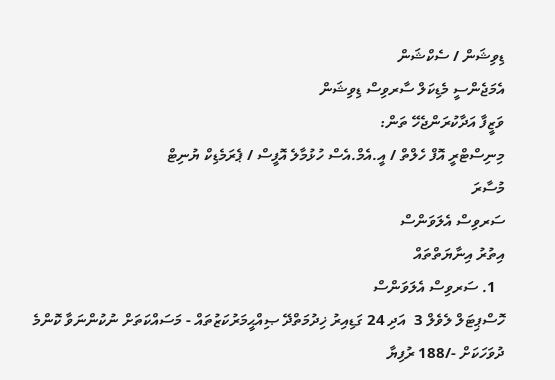ޑިވިޝަން / ސެކްޝަން
އެމަޖެންސީ މެޑިކަލް ސާރވިސް ޑިވިޝަން
ވަޒީފާ އަދާކުރަންޖެހޭ ތަން:
މިނިސްޓްރީ އޮފް ހެލްތް / އީ.އެމް.އެސް ހުޅުމާލެ އޮފީސް / ޕެރަމެޑިކް ޔުނިޓް
މުސާރަ
ސަރވިސް އެލަވަންސް
އިތުރު އިނާޔަތްތައް
  1. ސަރވިސް އެލަވަންސް
ހޮސްޕިޓަލް ލެވެލް 3  އަދި 24 ގަޑިއިރު ޚިދުމަތްދޭ ޞިއްޙީމަރުކަޒުތައް - މަސައްކަތަށް ނުކުންނަވާ ކޮންމެ ދުވަހަކަށް -/188 ރުފިޔާ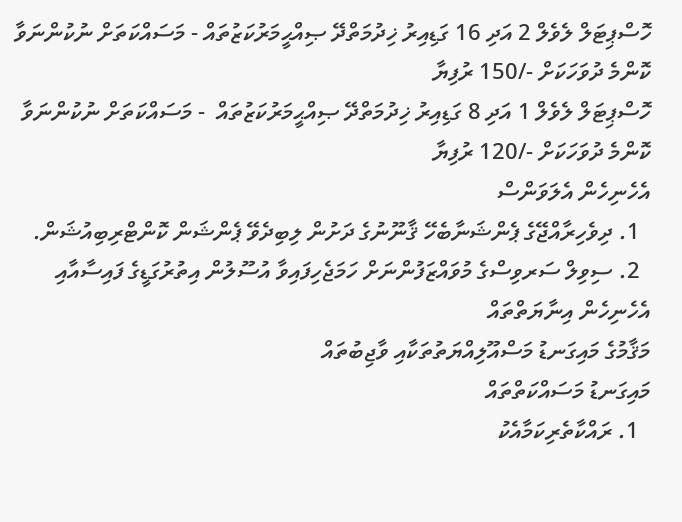ހޮސްޕިޓަލް ލެވެލް 2 އަދި 16 ގަޑިއިރު ޚިދުމަތްދޭ ޞިއްޙީމަރުކަޒުތައް - މަސައްކަތަށް ނުކުންނަވާ ކޮންމެ ދުވަހަކަށް -/150 ރުފިޔާ
ހޮސްޕިޓަލް ލެވެލް 1 އަދި 8 ގަޑިއިރު ޚިދުމަތްދޭ ޞިއްޙީމަރުކަޒުތައް  - މަސައްކަތަށް ނުކުންނަވާ ކޮންމެ ދުވަހަކަށް -/120 ރުފިޔާ
އެހެނިހެން އެލަވަންސް
  1. ދިވެހިރާއްޖޭގެ ޕެންޝަނާބެހޭ ޤާނޫނުގެ ދަށުން ލިބިދެވޭ ޕެންޝަން ކޮންޓްރިބިއުޝަން.
  2. ސިވިލް ސަރވިސްގެ މުވައްޒަފުންނަށް ހަމަޖެހިފައިވާ އުސޫލުން އިތުރުގަޑީގެ ފައިސާއާއި އެހެނިހެން އިނާޔަތްތައް
މަޤާމުގެ މައިގަނޑު މަސްއޫލިއްޔަތުތަކާއި ވާޖިބުތައް
މައިގަނޑު މަސައްކަތްތައް
  1. ރައްކާތެރިކަމާއެކު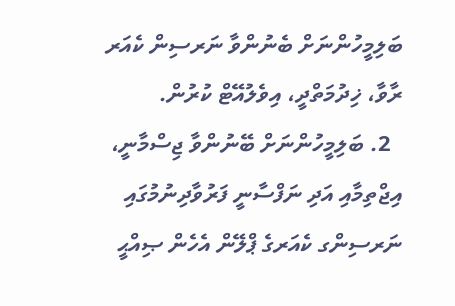ބަލިމީހުންނަށް ބެނުންވާ ނަރސިން ކެއަރ ރާވާ، ޚިދުމަތްދީ، އިވެލުއޭޓް ކުރުން.
  2. ބަލިމީހުންނަށް ބޭނުންވާ ޖިސްމާނީ، އިޖްތިމާއި އަދި ނަފްސާނީ ފަރުވާދިނުމުގައި ނަރސިންގ ކެއަރގެ ޕްލޭން އެހެން ޞިއްޙީ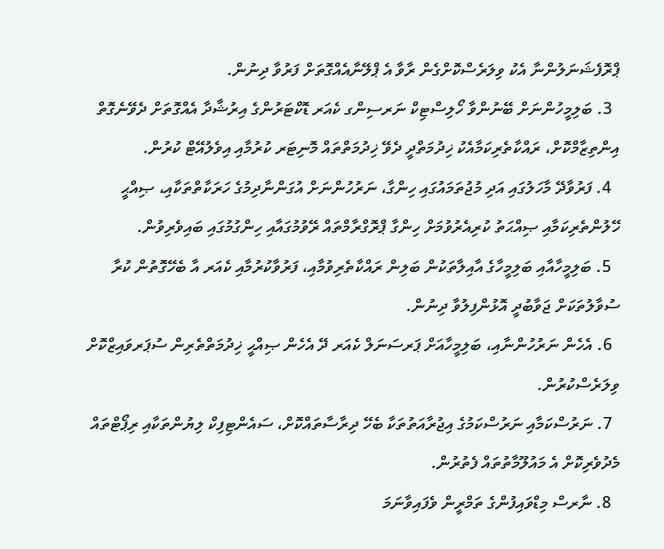ޕްރޮފެޝަނަލުންނާ އެކު ވިލަރެސްކޮށްގެން ރާވާ އެ ޕްލޭނާއެއްގޮތަށް ފަރުވާ ދިނުން.
  3. ބަލިމީހުންނަށް ބޭނުންވާ ހޯލިސްޓިކް ނަރސިންގ ކެއަރ ޑޮކްޓަރުންގެ އިރުޝާދާ އެއްގޮތަށް ދެވޭނެގޮތް އިންތިޒާމްކޮށް، ރައްކާތެރިކަމާއެކު ޚިދުމަތްދީ ދެވޭ ޚިދުމަތްތައް މޮނިޓަރ ކުރުމާއި އިވެލުއޭޓް ކުރުން.
  4. ފަރުވާދޭ މާހަލުގައި އަދި މުޖުތަމައުގައި ހިންގާ، ނަރުހުންނަށް އުގަންނާދިމުގެ ހަރަކާތްތަކާއި، ޞިއްޙީ ހޭލުންތެރިކަމާއި ޞިއްޙަތު ކުރިއެރުވުމަށް ހިންގާ ޕްރޮގްރާމްތައް ރޭވުމުގައާއި ހިންގުމުގައި ބައިވެރިވުން.
  5. ބަލިމީހާއާއި ބަލިމީހާގެ އާއިލާތަކުން ބަލިން ރައްކާތެރިވުމާއި، ފަރުވާކުރުމާއި ކެއަރ އާ ބެހޭގޮތުން ކުރާ ސުވާލުތަކަށް ޖަވާބުދީ އޮޅުންފިލުވާ ދިނުން.
  6. އެހެން ނަރުހުންނާއި، ބަލިމީހާއަށް ޕަރސަނަލް ކެއަރ ދޭ އެހެން ޞިއްޙީ ޚިދުމަތްތެރިން ސުޕަރވައިޒްކޮށް ވިލަރެސްކުރުން.
  7. ނަރުސްކަމާއި ނަރުސްކަމުގެ އިޖުރާއަތުތަކާ ބެހޭ ދިރާސާތައްކޮށް، ސައެންޓިފިކް ލިޔުންތަކާއި ރިޕޯޓްތައް މެދުވެރިކޮށް އެ މައުލޫމާތުތައް ފެތުރުން.
  8. ނާރސް މިޑްވައިފުންގެ ތަމްރީން ވެފައިވާނަމަ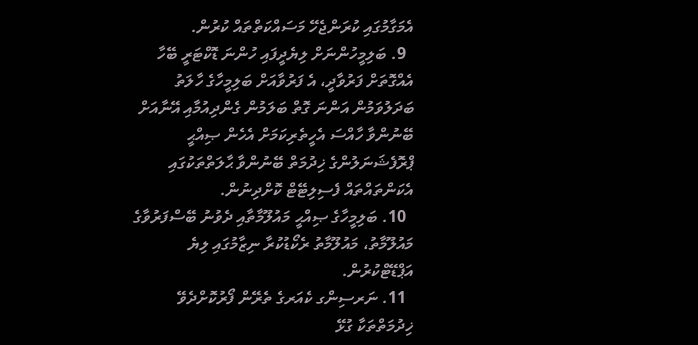އެމަގާމުގައި ކުރަންޖެހޭ މަސައްކަތްތައް ކުރުން.
  9. ބަލިމީހުންނަށް ލިޔެދީފައި ހުންނަ ޑޮކްޓަރީ ބޭހާ އެއްގޮތަށް ފަރުވާދީ، އެ ފަރުވާއަށް ބަލިމީހާގެ ހާލަތު ބަދަލުވަމުން އަންނަ ގޮތް ބަލަމުން ގެންދިއުމާއި އޭނާއަށް ބޭނުންވާ ހާއްސަ އެހީތެރިކަމަށް އެހެން ޞިއްޙީ ޕްރޮފެޝަނަލުންގެ ޚިދުމަތް ބޭނުންވާ ޙާލަތްތަކުގައި އެކަންތައްތައް ފެސިލިޓޭޓް ކޮށްދިނުން.
  10. ބަލިމީހާގެ ޞިއްޙީ މައުލޫމާތާއި ދެވުނު ބޭސްފަރުވާގެ މައުލޫމާތު، މައުލޫމާތު ރެކޯޑުކުރާ ނިޒާމުގައި ލިޔެ އަޕްޑޭޓްކުރުން.
  11. ނަރސިންގ ކެއަރގެ ތެރޭން ފޯރުކޮށްދެވޭ ޚިދުމަތްތަކާ ގުޅޭ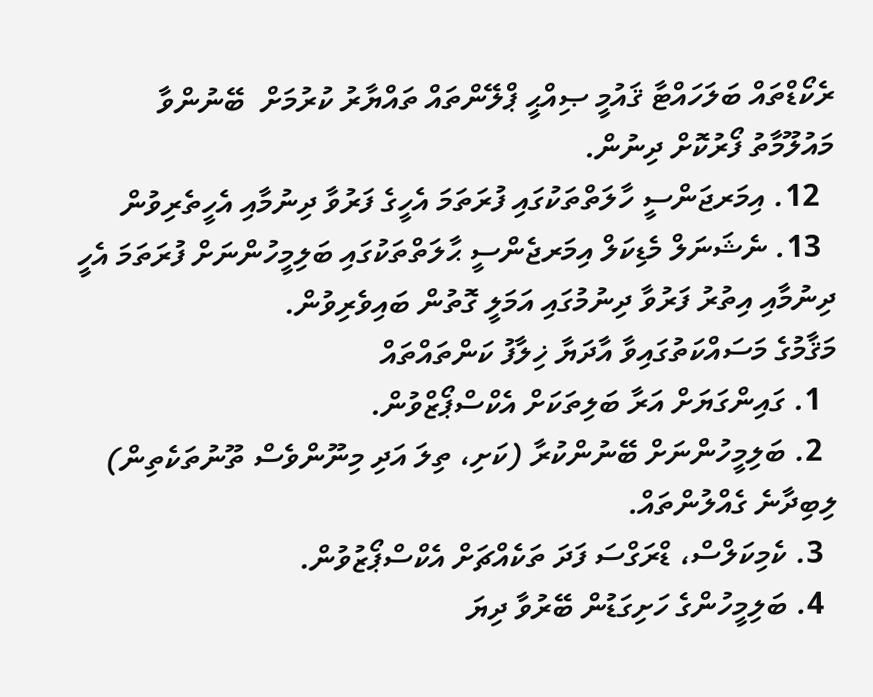ރެކޯޑްތައް ބަލަހައްޓާ ޤައުމީ ޞިއްޙީ ޕްލޭންތައް ތައްޔާރު ކުރުމަށް  ބޭނުންވާ މައުލޫމާތު ފޯރުކޮށް ދިނުން.
  12. އިމަރޖަންސީ ހާލަތްތަކުގައި ފުރަތަމަ އެހީގެ ފަރުވާ ދިނުމާއި އެހީތެރިވުން
  13. ނެޝަނަލް މެޑިކަލް އިމަރޖެންސީ ޙާލަތްތަކުގައި ބަލިމީހުންނަށް ފުރަތަމަ އެހީ ދިނުމާއި އިތުރު ފަރުވާ ދިނުމުގައި އަމަލީ ގޮތުން ބައިވެރިވުން.
މަޤާމުގެ މަސައްކަތުގައިވާ އާދަޔާ ޚިލާފު ކަންތައްތައް
  1. ގައިންގަޔަށް އަރާ ބަލިތަކަށް އެކްސްޕޯޒްވުން.
  2. ބަލިމީހުންނަށް ބޭނުންކުރާ (ކަށި، ތިލަ އަދި މިނޫންވެސް ތޫނުތަކެތިން) ލިބިދާނެ ގެއްލުންތައް.
  3. ކެމިކަލްސް، ޑްރަގްސަ ފަދަ ތަކެއްޗަށް އެކްސްޕޯޒުވުން.
  4. ބަލިމީހުންގެ ހަށިގަޑުން ބޭރުވާ ދިޔަ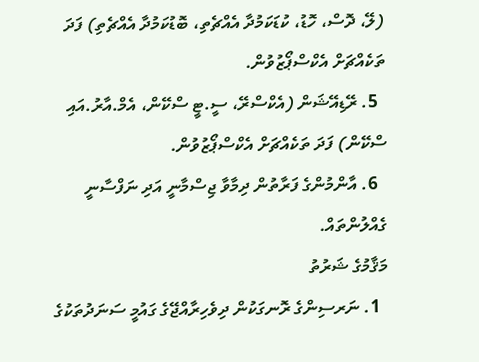(ލޭ، ދޮސް، ހޮޑު، ކުޑަކަމުދާ އެއްޗެތި، ބޮޑުކަމުދާ އެއްޗެތި) ފަދަ ތަކެއްޗަށް އެކްސްޕޯޒުވުން.
  5. ރޭޑިއޭޝަން (އެކްސްރޭ، ސީ.ޓީ ސްކޭން، އެމް.އާރު.އައި ސްކޭން) ފަދަ ތަކެއްޗަށް އެކްސްޕޯޒުވުން.
  6. އާންމުންގެ ފަރާތުން ދިމާވާ ޖިސްމާނީ އަދި ނަފްސާނީ ގެއްލުންތައް.
މަޤާމުގެ ޝަރުތު
  1. ނަރސިންގެ ރޮނގަކުން ދިވެހިރާއްޖޭގެ ގައުމީ ސަނަދުތަކުގެ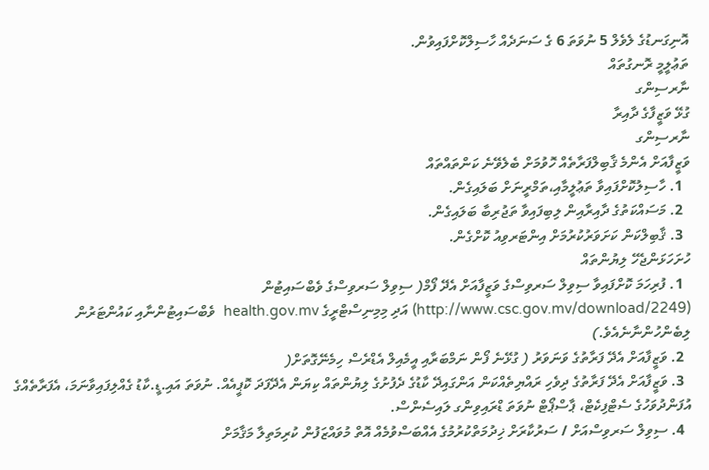އޮނިގަނޑުގެ ލެވެލް 5 ނުވަތަ 6 ގެ ސަނަދެއް ހާސިލްކޮށްފައިވުން.
ތަޢުލީމީ ރޮނގުތައް
ނާރސިންގ
ގުޅޭ ވަޒީފާގެ ދާއިރާ
ނާރސިންގ
ވަޒީފާއަށް އެންމެ ޤާބިލްފަރާތެއް ހޮވުމަށް ބެލެވޭނެ ކަންތައްތައް
  1. ހާސިލުކޮށްފައިވާ ތަޢުލީމާއި،ތަމްރީނަށް ބަލައިގެން.
  2. މަސައްކަތުގެ ދާއިރާއިން ލިބިފައިވާ ތަޖުރިބާ ބަލައިގެން.
  3. ޤާބިލްކަން ކަށަވަރުކުރުމަށް އިންޓަރވިއު ކޮށްގެން.
ހުށަހަޅަންޖެހޭ ލިޔުންތައް
  1. ފުރިހަމަ ކޮށްފައިވާ ސިވިލް ސަރވިސްގެ ވަޒީފާއަށް އެދޭ ފޯމް( ސިވިލް ސަރވިސްގެ ވެބްސައިޓުން (http://www.csc.gov.mv/download/2249) އަދި މިމިނިސްޓްރީގެ health.gov.mv  ވެބްސައިޓުންނާއި ކައުންޓަރުން ލިބެންހުންނާނެއެވެ.)
  2. ވަޒީފާއަށް އެދޭ ފަރާތުގެ ވަނަވަރު ( ގުޅޭނެ ފޯން ނަމްބަރާއި އީމެއިލް އެޑްރެސް ހިމެނޭގޮތަށް(
  3. ވަޒީފާއަށް އެދޭ ފަރާތުގެ ދިވެހި ރައްޔިތެއްކަން އަންގައިދޭ ކާޑުގެ ދެފުށުގެ ލިޔުންތައް ކިޔަން އެދޭފަދަ ކޮޕީއެއް. ނުވަތަ އައި.ޑީ.ކާޑު ގެއްލިފައިވާނަމަ، އެފަރާތެއްގެ އުފަންދުވަހުގެ ސެޓްފިކެޓް، ޕާސްޕޯޓް ނުވަތަ ޑްރައިވިންގ ލައިސެންސް.
  4. ސިވިލް ސަރވިސްއަށް / ސަރުކާރަށް ޚިދުމަތްކުރުމުގެ އެއްބަސްވުމެއް އޮތް މުވައްޒަފުން ކުރިމަތިލާ މަޤާމަށް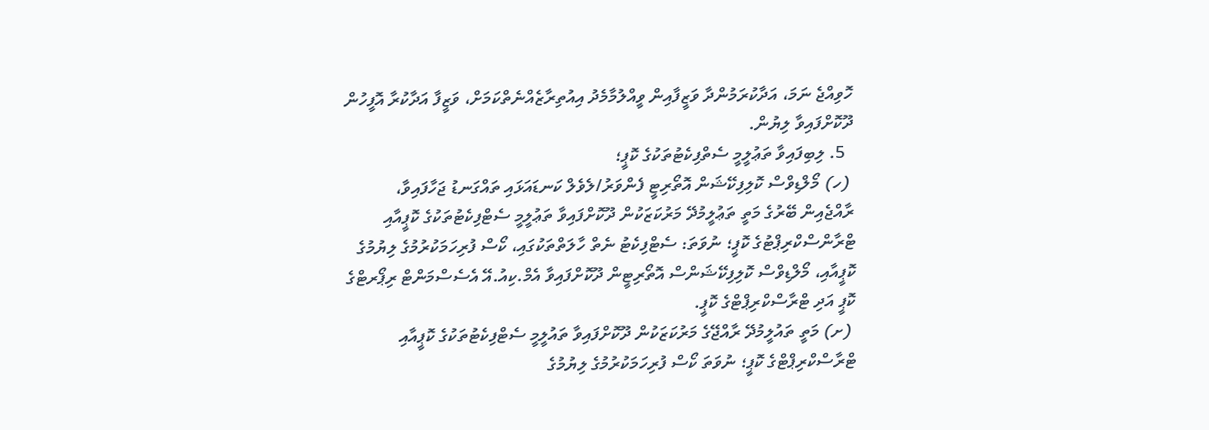ހޮވިއްޖެ ނަމަ، އަދާކުރަމުންދާ ވަޒީފާއިން ވީއްލުމާމެދު އިއުތިރާޒެއްނެތްކަމަށް، ވަޒީފާ އަދާކުރާ އޮފީހުން ދޫކޮށްފައިވާ ލިޔުން.
  5. ލިބިފައިވާ ތަޢުލީމީ ސެތްފިކެޓުތަކުގެ ކޮޕީ؛
 (ހ) މޯލްޑިވްސް ކޮލިފިކޭޝަން އޮތޯރިޓީ ފެންވަރު/ލެވެލް ކަނޑައަޅައި ތައްގަނޑު ޖަހާފައިވާ، ރާއްޖެއިން ބޭރުގެ މަތީ ތަޢުލީމުދޭ މަރުކަޒަކުން ދޫކޮށްފައިވާ ތަޢުލީމީ ސެޓްފިކެޓުތަކުގެ ކޮޕީއާއި ޓްރާންސްކްރިޕްޓުގެ ކޮޕީ؛ ނުވަތަ: ސެޓްފިކެޓު ނެތް ހާލަތްތަކުގައި، ކޯސް ފުރިހަމަކުރުމުގެ ލިޔުމުގެ ކޮޕީއާއި، މޯލްޑިވްސް ކޮލިފިކޭޝަންސް އޮތޯރިޓީން ދޫކޮށްފައިވާ އެމް.ކިއު.އޭ އެސެސްމަންޓް ރިޕޯރޓްގެ ކޮޕީ އަދި ޓްރާސްކްރިޕްޓްގެ ކޮޕީ.
 (ށ) މަތީ ތައުލީމުދޭ ރާއްޖޭގެ މަރުކަޒަކުން ދޫކޮށްފައިވާ ތައުލީމީ ސެޓްފިކެޓުތަކުގެ ކޮޕީއާއި ޓްރާސްކްރިޕްޓްގެ ކޮޕީ؛ ނުވަތަ ކޯސް ފުރިހަމަކުރުމުގެ ލިޔުމުގެ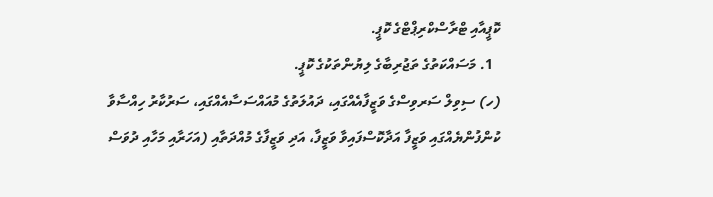ކޮޕީއާއި ޓްރާސްކްރިޕްޓްގެ ކޮޕީ.
  1. މަސައްކަތުގެ ތަޖުރިބާގެ ލިޔުންތަކުގެ ކޮޕީ.
(ހ) ސިވިލް ސަރވިސްގެ ވަޒީފާއެއްގައި، ދައުލަތުގެ މުއައްސަސާއެއްގައި، ސަރުކާރު ހިއްސާވާ ކުންފުންޔެއްގައި ވަޒީފާ އަދާކޮސްފައިވާ ވަޒީފާ، އަދި ވަޒީފާގެ މުއްދަތާއި (އަހަރާއި މަހާއި ދުވަސް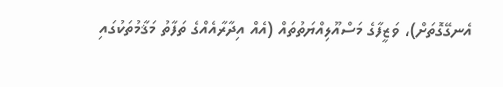އެނގޭގޮތަށް)، ވަޒީފާގެ މަސްއޫލިއްޔަތުތައް (އެއް އިދާރާއެއްގެ ތަފާތު މަޤާމުތަކުގައި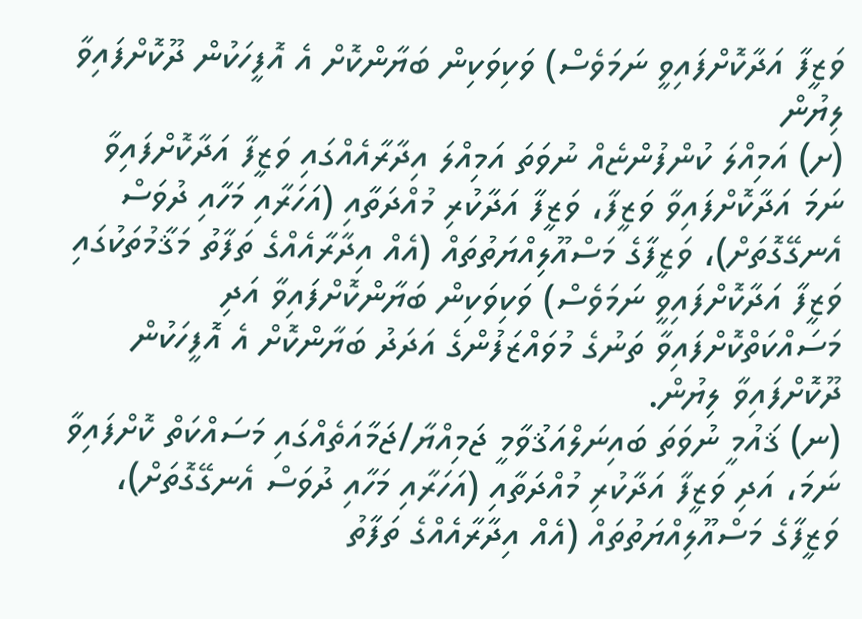ވަޒީފާ އަދާކޮށްފައިވީ ނަމަވެސް) ވަކިވަކިން ބަޔާންކޮށް އެ އޮފީހަކުން ދޫކޮށްފައިވާ ލިޔުން
(ށ) އަމިއްލަ ކުންފުންޏެއް ނުވަތަ އަމިއްލަ އިދާރާއެއްގައި ވަޒީފާ އަދާކޮށްފައިވާ ނަމަ އަދާކޮށްފައިވާ ވަޒީފާ، ވަޒީފާ އަދާކުރި މުއްދަތާއި (އަހަރާއި މަހާއި ދުވަސް އެނގޭގޮތަށް)، ވަޒީފާގެ މަސްއޫލިއްޔަތުތައް (އެއް އިދާރާއެއްގެ ތަފާތު މަޤާމުތަކުގައި ވަޒީފާ އަދާކޮށްފައިވީ ނަމަވެސް) ވަކިވަކިން ބަޔާންކޮށްފައިވާ އަދި މަސައްކަތްކޮށްފައިވާ ތަނުގެ މުވައްޒަފުންގެ އަދަދު ބަޔާންކޮށް އެ އޮފީހަކުން ދޫކޮށްފައިވާ ލިޔުން.
(ނ) ޤައުމީ ނުވަތަ ބައިނަލްއަޤުވާމީ ޖަމިއްޔާ/ޖަމާއަތެއްގައި މަސައްކަތް ކޮށްފައިވާ ނަމަ، އަދި ވަޒީފާ އަދާކުރި މުއްދަތާއި (އަހަރާއި މަހާއި ދުވަސް އެނގޭގޮތަށް)، ވަޒީފާގެ މަސްއޫލިއްޔަތުތައް (އެއް އިދާރާއެއްގެ ތަފާތު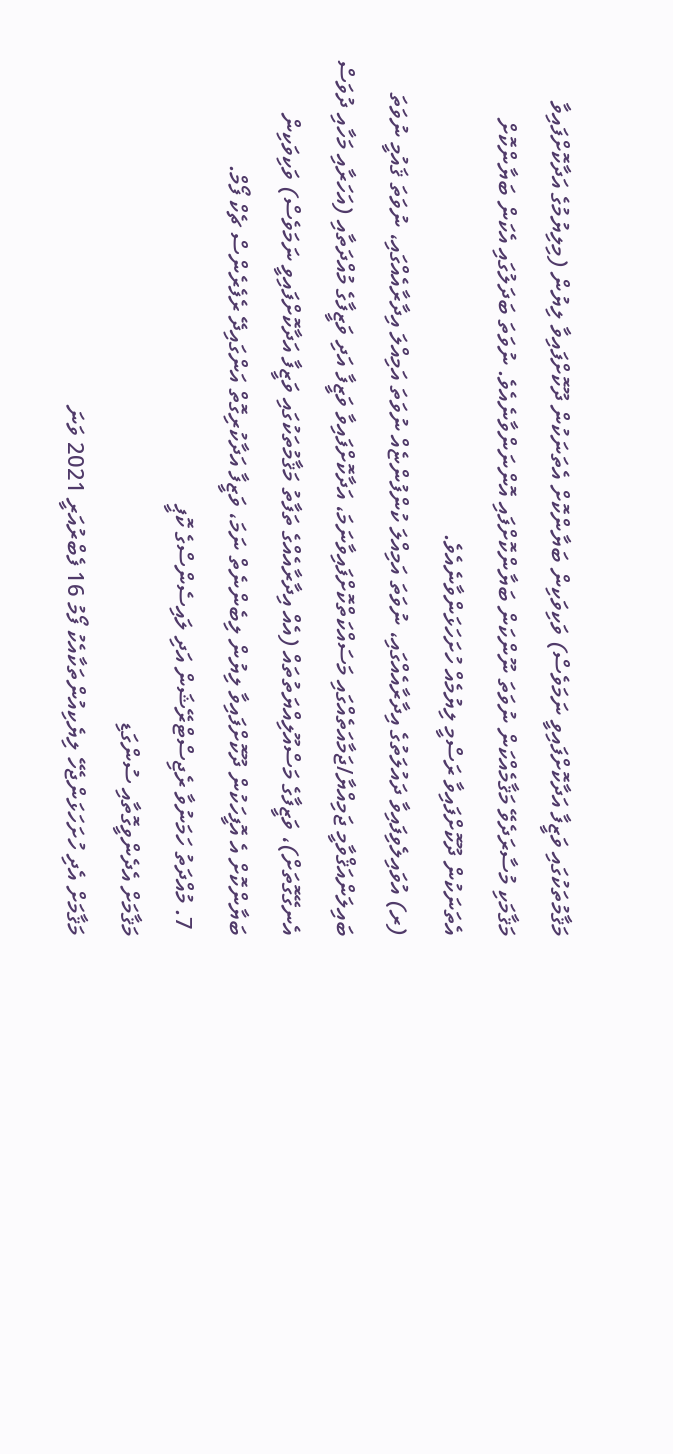މަޤާމުތަކުގައި ވަޒީފާ އަދާކޮށްފައިވީ ނަމަވެސް) ވަކިވަކިން ބަޔާންކޮށް އެތަނަކުން ދޫކޮށްފައިވާ ލިޔުން (މިލިޔުމުގެ އަދާކޮށްފައިވާ މަޤާމަކި މުސާރަދެވޭ މަޤާމެއްކަން ނުވަތަ ނޫންކަން ބަޔާންކޮށްފައި އޮންނަންވާނެއެވެ. ނުވަތަ ބަދަލުގައި އެކަން ބަޔާންކޮށް އެތަނަކުން ދޫކޮށްފައިވާ ރަސްމީ ލިޔުމެއް ހުށަހަޅަންވާނެއެވެ.
(ރ) އުވައިލެވިފައިވާ ދައުލަތުގެ އިދާރާއެއްގައި، ނުވަތަ އަމިއްލަ ކުންފުންޏެއް ނުވަތަ އަމިއްލަ އިދާރާއެއްގައި، ނުވަތަ ޤައުމީ ނުވަތަ ބައިލަންއަޤްވާމީ ޖަމިއްޔާ/ޖަމާއަތެއްގައި މަސައްކަތްކޮށްފައިވާނަމަ، އަދާކޮށްފައިވާ ވަޒީފާ އަދި ވަޒީފާގެ މުއްދަތާއި (އަހަރާއި މަހާއި ދުވަސް އެނގޭގޮތަށް)، ވަޒީފާގެ މަސްއޫލިއްޔަތުތައް (އެއް އިދާރާއެއްގެ ތަފާތު މަޤާމުތަކުގައި ވަޒީފާ އަދާކޮށްފައިވީ ނަމަވެސް) ވަކިވަކިން ބަޔާންކޮށް އެ އޮފީހަކުން ދޫކޮށްފައިވާ ލިޔުން ލިބެންނެތް ނަމަ، ވަޒީފާ އަދާކުރިގޮތް އަންގައިދޭ ރެފެރެންސް ޗެކް ފޯމް.
 7. މުއްދަތު ހަމަނުވާ ރެޖިސްޓްރޭޝަން އަދި ލައިސެންސްގެ ކޮޕީ
މަޤާމަށް އެދެންވީގޮތާއި ސުންގަޑި
މަޤާމަށް އެދި ހުށަހަޅަންޖެހޭ ލިޔެކިއުންތަކާއެކު ފޯމު 16 ފެބްރުއަރީ 2021 ވަނަ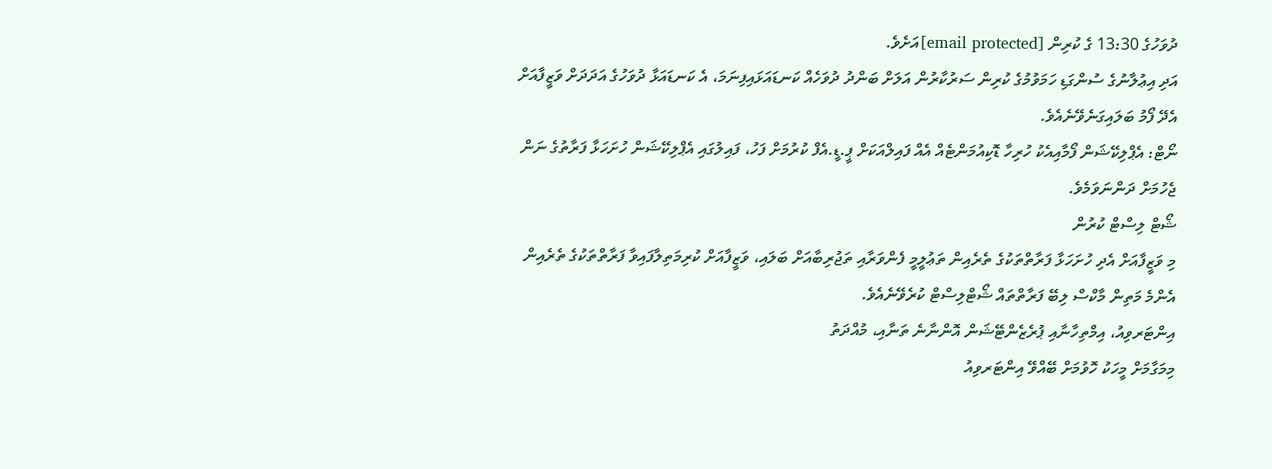ދުވަހުގެ 13:30 ގެ ކުރިން [email protected]އަށެވެ.
އަދި އިޢުލާނުގެ ސުންގަޑި ހަމަވުމުގެ ކުރިން ސަރުކާރުން އަލަށް ބަންދު ދުވަހެއް ކަނޑައަޅައިފިނަމަ، އެ ކަނޑައަޅާ ދުވަހުގެ އަދަދަށް ވަޒީފާއަށް އެދޭ ފޯމު ބަލައިގަނެވޭނެއެވެ.
ނޯޓް: އެޕްލިކޭޝަން ފޯމާއިއެކު ހުރިހާ ޑޮކިއުމަންޓެއް އެއް ފައިލްއަކަށް ޕީ.ޑީ.އެފް ކުރުމަށް ފަހު، ފައިލުގައި އެޕްލިކޭޝަން ހުށަހަޅާ ފަރާތުގެ ނަން ޖެހުމަށް ދަންނަވަމެވެ.
ޝޯޓް ލިސްޓް ކުރުން
މި ވަޒީފާއަށް އެދި ހުށަހަޅާ ފަރާތްތަކުގެ ތެރެއިން ތަޢުލީމީ ފެންވަރާއި ތަޖުރިބާއަށް ބަލައި، ވަޒީފާއަށް ކުރިމަތިލާފައިވާ ފަރާތްތަކުގެ ތެރެއިން އެންމެ މަތިން މާކްސް ލިބޭ ފަރާތްތައް ޝޯޓްލިސްޓް ކުރެވޭނެއެވެ.
އިންޓަރވިއު، އިމްތިހާނާއި ޕުރެޒެންޓޭޝަން އޮންނާނެ ތަނާއި، މުއްދަތު
މިމަގާމަށް މީހަކު ހޮވުމަށް ބޭއްވޭ އިންޓަރވިއު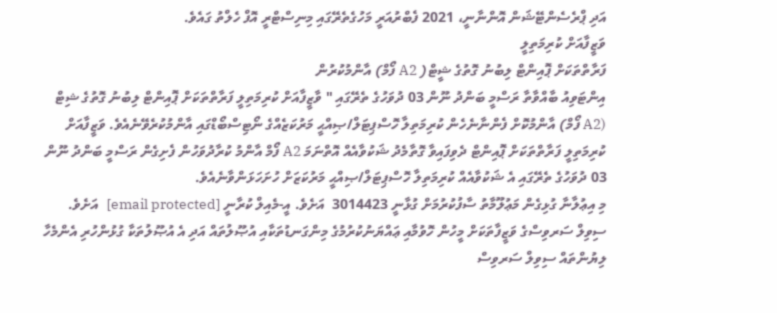އަދި ޕްރެސެންޓޭޝަން އޮންނާނީ، 2021 ފެބްރުއަރީ މަހުގެތެރޭގައި މިނިސްޓްރީ އޮފް ހެލްތު ގައެވެ.
ވަޒީފާއަށް ކުރިމަތިލީ
ފަރާތްތަކަށް ޕޮއިންޓް ލިބުނު ގޮތުގެ ޝީޓް( A2 ފޯމް) އާންމުކުރުން
އިންޓަވިއު ބާއްވާތާ ރަސްމީ ބަންދު ނޫން 03 ދުވަހުގެ ތެރޭގައި " ވާޒީފާއަށް ކުރިމަތިލީ ފަރާތްތަކަށް ޕޮއިންޓް ލިބުނު ގޮތުގެ ޝިޓް (A2 ފޯމް) އާންމުކޮށް ފެންނާނެހެން ކުރިމަތިލާ ހޮސްޕިޓަލް/ޞިއްޙީ މަރުކަޒެއްގެ ނޯޓިސްބޯޑްގައި އާންމުކުރެވޭނެއެވެ. ވަޒީފާއަށް ކުރިމަތިލީ ފަރާތްތަކަށް ޕޮއިންޓް ދެވިފައިވާ ގޮތާމެދު ޝަކުވާއެއް އޮތްނަމަ A2 ފޯމް އާންމު ކުރާދުވަހުން ފެށިގެން ރަސްމީ ބަންދު ނޫން 03 ދުވަހުގެ ތެރޭގައި އެ ޝަކުވާއެއް ކުރިމަތިލާ ހޮސްޕިޓަލް/ޞިއްޙީ މަރުކަޒަށް ހުށަހަޅަންވާނެއެވެ.
މި އިޢުލާނާ ގުޅިގެން މަޢުލޫމާތު ސާފުކުރުމަށް ގުޅާނީ 3014423  އަށެވެ. އީ-މެއިލް ކުރާނީ [email protected]   އަށެވެ.
ސިވިލް ސަރވިސްގެ ވަޒީފާތަކަށް މީހުން ހޮވުމާއި ޢައްޔަނުކުރުމުގެ މިންގަނޑުތަކާއި އުޞޫލުތައް އަދި އެ އުޞޫލުތަކާ ގުޅުންހުރި އެންމެހާ ލިޔުންތައް ސިވިލް ސަރވިސް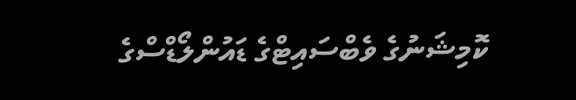ކޮމިޝަނުގެ ވެބްސައިޓްގެ ޑައުންލޯޑްސްގެ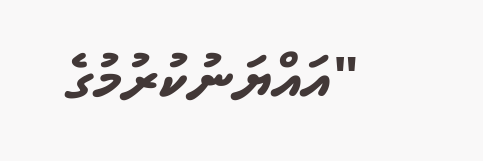"އައްޔަނުކުރުމުގެ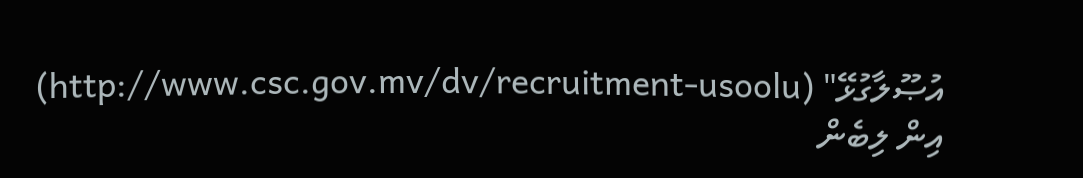އުޞޫލާގުޅޭ" (http://www.csc.gov.mv/dv/recruitment-usoolu) އިން ލިބެން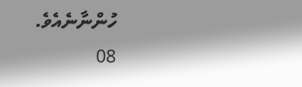ހުންނާނެއެވެ.
08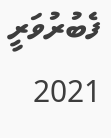ފެބުރުވަރީ 2021